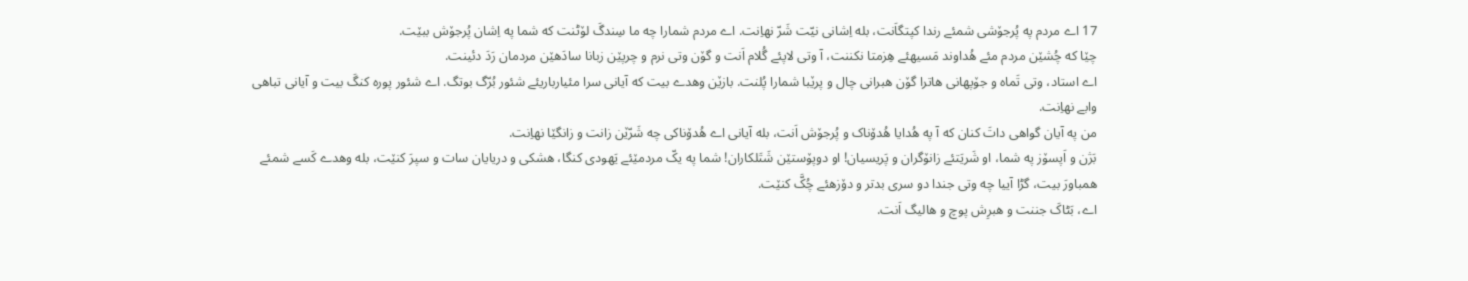17 اے مردم په پُرجۆشی شمئے رندا کپتگاَنت، بله اِشانی نیّت شَرّ نهاِنت. اے مردم شمارا چه ما سِندگَ لۆٹنت که شما په اِشان پُرجۆش ببێت.
چێا که چُشێن مردم مئے هُداوند مَسیهئے هِزمتا نکننت، آ وتی لاپئے گُلام اَنت و گۆن وتی نرم و چرپێن زبانا سادَهێن مردمان رَدَ دئینت.
اے استاد، وتی تَماه و جۆپهانی هاترا گۆن هبرانی چال و پرێبا شمارا پُلنت. بازێن وهدے بیت که آیانی سرا مئیارباریئے شئور بُرّگ بوتگ. اے شئور پوره کنگَ بیت و آیانی تباهی وابے نهاِنت.
من په آیان گواهی داتَ کنان که آ په هُدایا هُدۆناک و پُرجۆش اَنت، بله آیانی اے هُدۆناکی چه شَرّێن زانت و زانگێا نهاِنت.
بَژن و اَپسۆز په شما، او شَریَتئے زانۆگران و پَریسیان! او دوپۆستێن شَتَلکاران! شما په یکّ مردمێئے یَهودی کنگا، هشکی و دریایان سات و سپرَ کنێت، بله وهدے کَسے شمئے همباورَ بیت، گڑا آییا چه وتی جندا دو سری بدتر و دۆزهئے چُکَّ کنێت.
اے، بَٹاکَ جننت و هبرِش پوچ و هالیگ اَنت.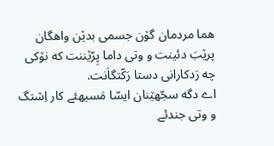هما مردمان گۆن جسمی بدێن واهگان پرێبَ دئینت و وتی داما پِرّێننت که نۆکی چه رَدکارانی دستا رَکّتگاَنت.
اے دگه سجّهێنان ایسّا مَسیهئے کار اِشتگ و وتی جندئے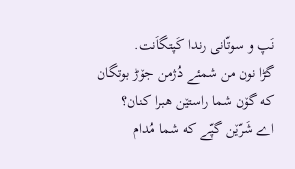نَپ و سوتّانی رندا کَپتگاَنت.
گڑا نون من شمئے دُژمن جۆڑ بوتگان که گۆن شما راستێن هبرا کنان؟
اے شَرّێن گپّے که شما مُدام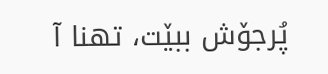پُرجۆش ببێت، تهنا آ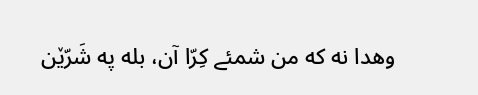وهدا نه که من شمئے کِرّا آن، بله په شَرّێن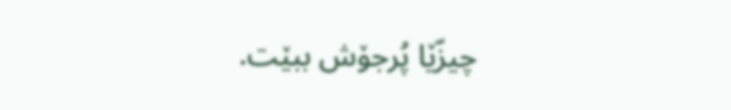چیزّێا پُرجۆش ببێت.